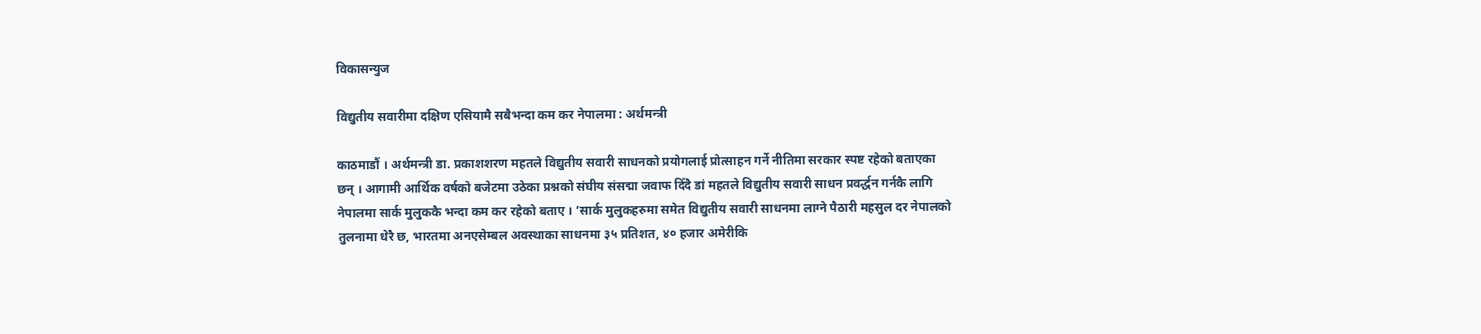विकासन्युज

विद्युतीय सवारीमा दक्षिण एसियामै सबैभन्दा कम कर नेपालमा : अर्थमन्त्री

काठमाडौं । अर्थमन्त्री डा. प्रकाशशरण महतले विद्युतीय सवारी साधनको प्रयोगलाई प्रोत्साहन गर्ने नीतिमा सरकार स्पष्ट रहेको बताएका छन् । आगामी आर्थिक वर्षको बजेटमा उठेका प्रश्नको संघीय संसद्मा जवाफ दिँदै डां महतले विद्युतीय सवारी साधन प्रवर्द्धन गर्नकै लागि नेपालमा सार्क मुलुककै भन्दा कम कर रहेको बताए । ‘सार्क मुलुकहरुमा समेत विद्युतीय सवारी साधनमा लाग्ने पैठारी महसुल दर नेपालको तुलनामा धेरै छ, भारतमा अनएसेम्बल अवस्थाका साधनमा ३५ प्रतिशत, ४० हजार अमेरीकि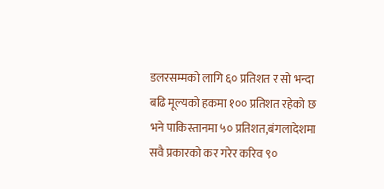डलरसम्मको लागि ६० प्रतिशत र सो भन्दा बढि मूल्यको हकमा १०० प्रतिशत रहेको छ भने पाकिस्तानमा ५० प्रतिशत,बंगलादेशमा सवै प्रकारको कर गरेर करिव ९०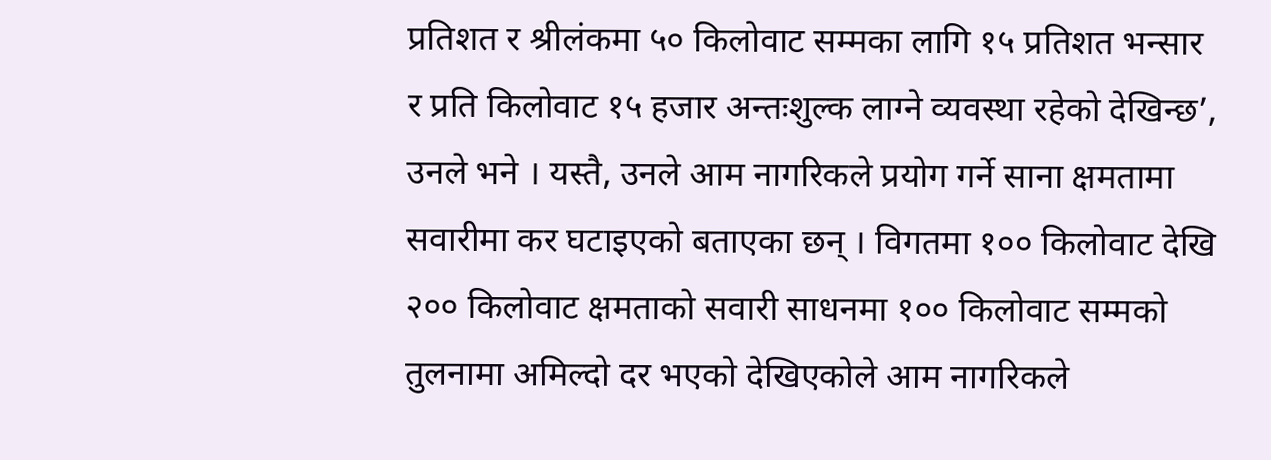प्रतिशत र श्रीलंकमा ५० किलोवाट सम्मका लागि १५ प्रतिशत भन्सार र प्रति किलोवाट १५ हजार अन्तःशुल्क लाग्ने व्यवस्था रहेको देखिन्छ’, उनले भने । यस्तै, उनले आम नागरिकले प्रयोग गर्ने साना क्षमतामा सवारीमा कर घटाइएको बताएका छन् । विगतमा १०० किलोवाट देखि २०० किलोवाट क्षमताको सवारी साधनमा १०० किलोवाट सम्मको तुलनामा अमिल्दो दर भएको देखिएकोले आम नागरिकले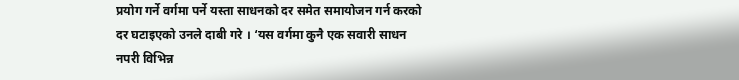प्रयोग गर्ने वर्गमा पर्ने यस्ता साधनको दर समेत समायोजन गर्न करको दर घटाइएको उनले दाबी गरे । ‘यस वर्गमा कुनै एक सवारी साधन नपरी विभिन्न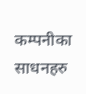कम्पनीका साधनहरु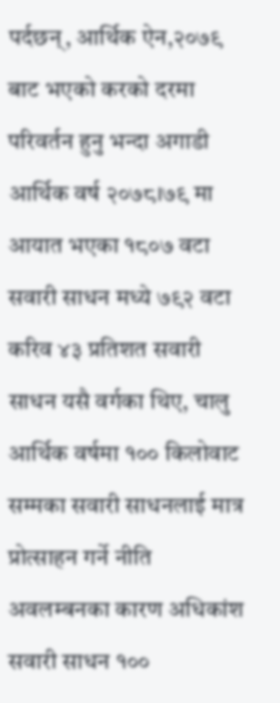पर्दछन्, आर्थिक ऐन,२०७९ बाट भएको करको दरमा परिवर्तन हुनु भन्दा अगाडी आर्थिक वर्ष २०७८।७९ मा आयात भएका १८०७ वटा सवारी साधन मध्ये ७९२ वटा करिव ४३ प्रतिशत सवारी साधन यसै वर्गका थिए, चालु आर्थिक वर्षमा १०० किलोवाट सम्मका सवारी साधनलाई मात्र प्रोत्साहन गर्ने नीति अवलम्बनका कारण अधिकांश सवारी साधन १००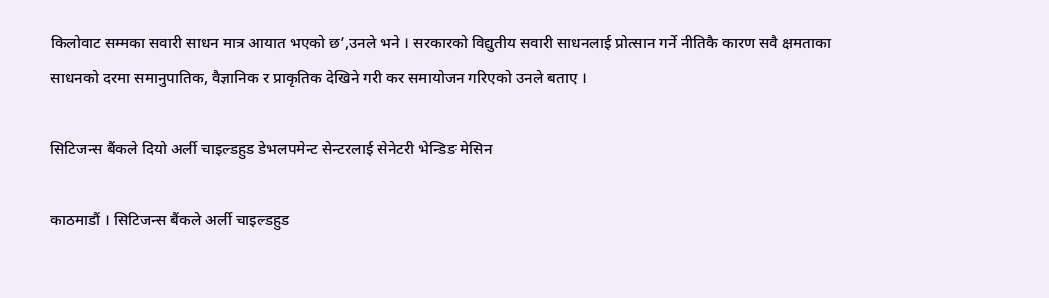किलोवाट सम्मका सवारी साधन मात्र आयात भएको छ’,उनले भने । सरकारको विद्युतीय सवारी साधनलाई प्रोत्सान गर्ने नीतिकै कारण सवै क्षमताका साधनको दरमा समानुपातिक, वैज्ञानिक र प्राकृतिक देखिने गरी कर समायोजन गरिएको उनले बताए ।

सिटिजन्स बैंकले दियो अर्ली चाइल्डहुड डेभलपमेन्ट सेन्टरलाई सेनेटरी भेन्डिङ मेसिन

काठमाडौं । सिटिजन्स बैंकले अर्ली चाइल्डहुड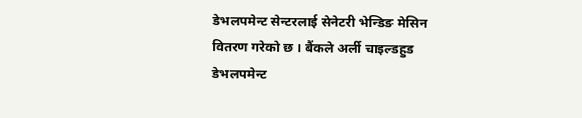डेभलपमेन्ट सेन्टरलाई सेनेटरी भेन्डिङ मेसिन वितरण गरेको छ । बैंकले अर्ली चाइल्डहुड डेभलपमेन्ट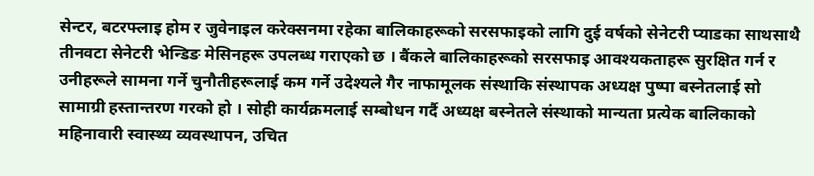सेन्टर, बटरफ्लाइ होम र जुवेनाइल करेक्सनमा रहेका बालिकाहरूको सरसफाइको लागि दुई वर्षको सेनेटरी प्याडका साथसाथै तीनवटा सेनेटरी भेन्डिङ मेसिनहरू उपलब्ध गराएको छ । बैंकले बालिकाहरूको सरसफाइ आवश्यकताहरू सुरक्षित गर्न र उनीहरूले सामना गर्ने चुनौतीहरूलाई कम गर्ने उदेश्यले गैर नाफामूलक संस्थाकि संस्थापक अध्यक्ष पुष्पा बस्नेतलाई सो सामाग्री हस्तान्तरण गरको हो । सोही कार्यक्रमलाई सम्बोधन गर्दै अध्यक्ष बस्नेतले संस्थाको मान्यता प्रत्येक बालिकाको महिनावारी स्वास्थ्य व्यवस्थापन, उचित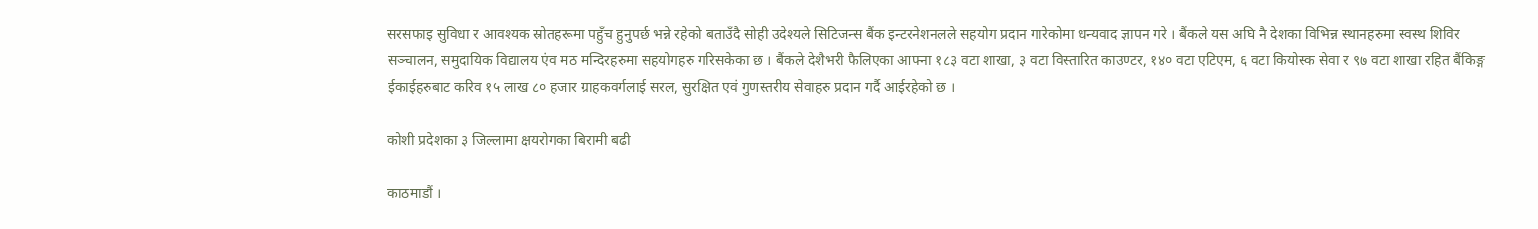सरसफाइ सुविधा र आवश्यक स्रोतहरूमा पहुँच हुनुपर्छ भन्ने रहेको बताउँदै सोही उदेश्यले सिटिजन्स बैंक इन्टरनेशनलले सहयोग प्रदान गारेकोमा धन्यवाद ज्ञापन गरे । बैंकले यस अघि नै देशका विभिन्न स्थानहरुमा स्वस्थ शिविर सञ्चालन, समुदायिक विद्यालय एंव मठ मन्दिरहरुमा सहयोगहरु गरिसकेका छ । बैंकले देशैभरी फैलिएका आफ्ना १८३ वटा शाखा, ३ वटा विस्तारित काउण्टर, १४० वटा एटिएम, ६ वटा कियोस्क सेवा र ९७ वटा शाखा रहित बैंकिङ्ग ईकाईहरुबाट करिव १५ लाख ८० हजार ग्राहकवर्गलाई सरल, सुरक्षित एवं गुणस्तरीय सेवाहरु प्रदान गर्दै आईरहेको छ ।

कोशी प्रदेशका ३ जिल्लामा क्षयरोगका बिरामी बढी

काठमाडौं ।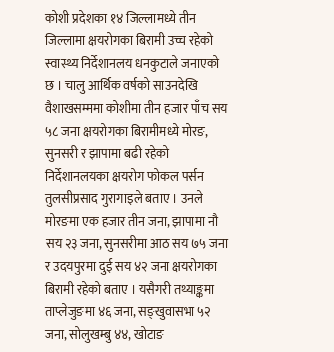कोशी प्रदेशका १४ जिल्लामध्ये तीन जिल्लामा क्षयरोगका बिरामी उच्च रहेको स्वास्थ्य निर्देशानलय धनकुटाले जनाएको छ । चालु आर्थिक वर्षको साउनदेखि वैशाखसम्ममा कोशीमा तीन हजार पाँच सय ५८ जना क्षयरोगका बिरामीमध्ये मोरङ, सुनसरी र झापामा बढी रहेको निर्देशानलयका क्षयरोग फोकल पर्सन तुलसीप्रसाद गुरागाइले बताए । उनले मोरङमा एक हजार तीन जना, झापामा नौ सय २३ जना, सुनसरीमा आठ सय ७५ जना र उदयपुरमा दुई सय ४२ जना क्षयरोगका बिरामी रहेको बताए । यसैगरी तथ्याङ्कमा ताप्लेजुङमा ४६ जना, सङ्खुवासभा ५२ जना, सोलुखम्बु ४४, खोटाङ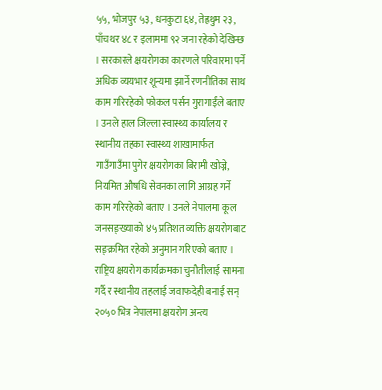५५, भोजपुर ५३, धनकुटा ६४, तेह्रथुम २३, पाँचथर ४८ र इलाममा ९२ जना रहेको देखिन्छ । सरकारले क्षयरोगका कारणले परिवारमा पर्ने अधिक व्ययभार शून्यमा झार्ने रणनीतिका साथ काम गरिरहेको फोकल पर्सन गुरागाईंले बताए । उनले हाल जिल्ला स्वास्थ्य कार्यालय र स्थानीय तहका स्वास्थ्य शाखामार्फत गाउँगाउँमा पुगेर क्षयरोगका बिरामी खोज्ने, नियमित औषधि सेवनका लागि आग्रह गर्ने काम गरिरहेको बताए । उनले नेपालमा कूल जनसङ्ख्याको ४५ प्रतिशत व्यक्ति क्षयरोगबाट सङ्क्रमित रहेको अनुमान गरिएको बताए । राष्ट्रिय क्षयरोग कार्यक्रमका चुनौतीलाई सामना गर्दै र स्थानीय तहलाई जवाफदेही बनाई सन् २०५० भित्र नेपालमा क्षयरोग अन्त्य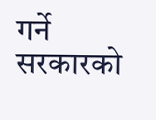गर्ने सरकारको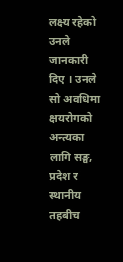लक्ष्य रहेको उनले जानकारी दिए । उनले सो अवधिमा क्षयरोगको अन्त्यका लागि सङ्घ, प्रदेश र स्थानीय तहबीच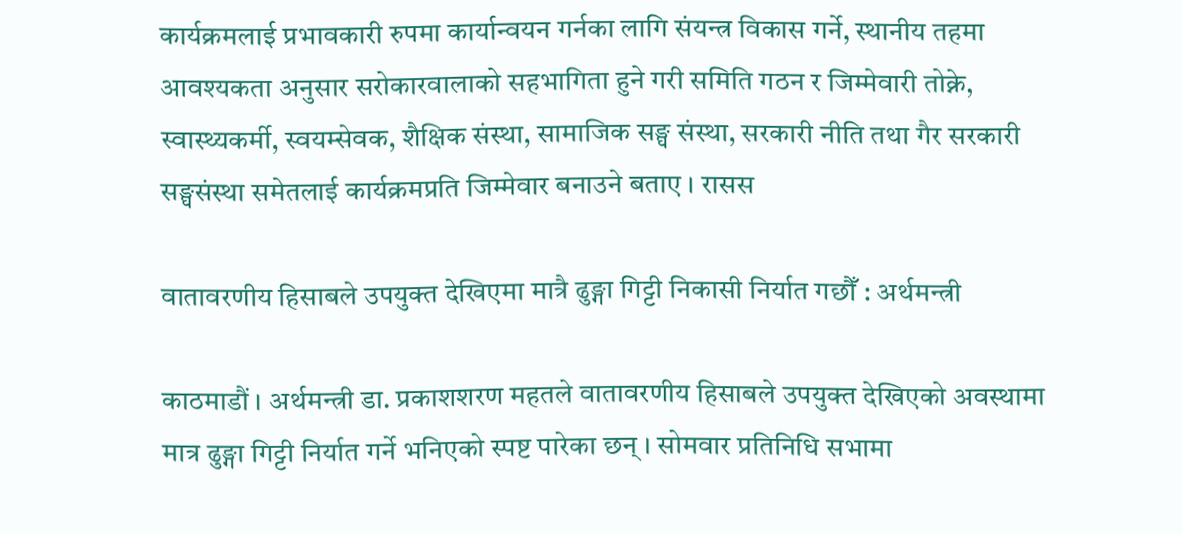कार्यक्रमलाई प्रभावकारी रुपमा कार्यान्वयन गर्नका लागि संयन्त्र विकास गर्ने, स्थानीय तहमा आवश्यकता अनुसार सरोकारवालाको सहभागिता हुने गरी समिति गठन र जिम्मेवारी तोक्ने, स्वास्थ्यकर्मी, स्वयम्सेवक, शैक्षिक संस्था, सामाजिक सङ्घ संस्था, सरकारी नीति तथा गैर सरकारी सङ्घसंस्था समेतलाई कार्यक्रमप्रति जिम्मेवार बनाउने बताए । रासस

वातावरणीय हिसाबले उपयुक्त देखिएमा मात्रै ढुङ्गा गिट्टी निकासी निर्यात गछौँ : अर्थमन्त्री

काठमाडौं । अर्थमन्त्री डा. प्रकाशशरण महतले वातावरणीय हिसाबले उपयुक्त देखिएको अवस्थामा मात्र ढुङ्गा गिट्टी निर्यात गर्ने भनिएको स्पष्ट पारेका छन् । सोमवार प्रतिनिधि सभामा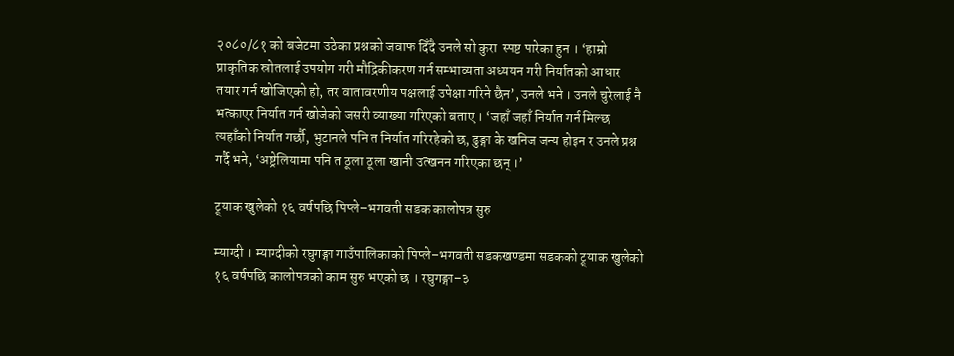२०८०/८१ को बजेटमा उठेका प्रश्नको जवाफ दिँदै उनले सो कुरा  स्पष्ट पारेका हुन । ‘हाम्रो प्राकृतिक स्रोतलाई उपयोग गरी मौद्रिकीकरण गर्न सम्भाव्यता अध्ययन गरी निर्यातको आधार तयार गर्न खोजिएको हो, तर वातावरणीय पक्षलाई उपेक्षा गरिने छैन’, उनले भने । उनले चुरेलाई नै भत्काएर निर्यात गर्न खोजेको जसरी व्याख्या गरिएको बताए । ‘जहाँ जहाँ निर्यात गर्न मिल्छ त्यहाँको निर्यात गर्छौ, भुटानले पनि त निर्यात गरिरहेको छ, ढुङ्गा के खनिज जन्य होइन र उनले प्रश्न गर्दै भने, ‘अष्ट्रेलियामा पनि त ठूला ठूला खानी उत्खनन गरिएका छन् ।’

ट्र्याक खुलेको १६ वर्षपछि पिप्ले–भगवती सडक कालोपत्र सुरु

म्याग्दी । म्याग्दीको रघुगङ्गा गाउँपालिकाको पिप्ले–भगवती सडकखण्डमा सडकको ट्र्याक खुलेको १६ वर्षपछि कालोपत्रको काम सुरु भएको छ । रघुगङ्गा–३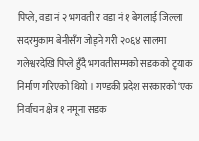पिप्ले, वडा नं २ भगवती र वडा नं १ बेगलाई जिल्ला सदरमुकाम बेनीसँग जोड्ने गरी २०६४ सालमा गलेश्वरदेखि पिप्ले हुँदै भगवतीसम्मको सडकको ट्र्याक निर्माण गरिएको थियो । गण्डकी प्रदेश सरकारको ‘एक निर्वाचन क्षेत्र १ नमूना सडक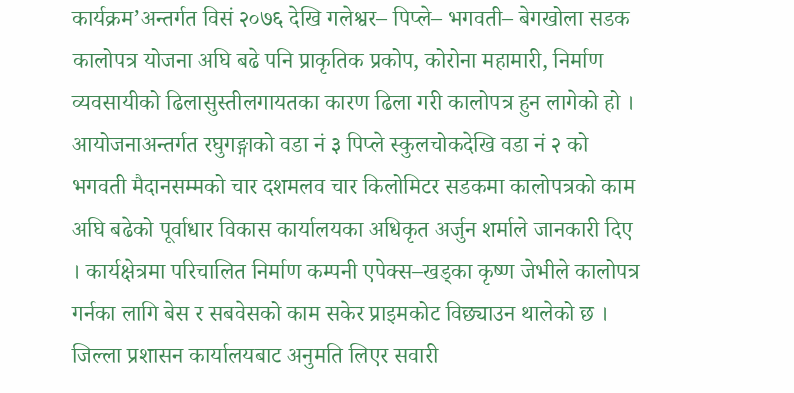कार्यक्रम’अन्तर्गत विसं २०७६ देखि गलेश्वर– पिप्ले– भगवती– बेगखोला सडक कालोपत्र योजना अघि बढे पनि प्राकृतिक प्रकोप, कोरोना महामारी, निर्माण व्यवसायीको ढिलासुस्तीलगायतका कारण ढिला गरी कालोपत्र हुन लागेको हो । आयोजनाअन्तर्गत रघुगङ्गाको वडा नं ३ पिप्ले स्कुलचोकदेखि वडा नं २ को भगवती मैदानसम्मको चार दशमलव चार किलोमिटर सडकमा कालोपत्रको काम अघि बढेको पूर्वाधार विकास कार्यालयका अधिकृत अर्जुन शर्माले जानकारी दिए । कार्यक्षेत्रमा परिचालित निर्माण कम्पनी एपेक्स–खड्का कृष्ण जेभीले कालोपत्र गर्नका लागि बेस र सबवेसको काम सकेर प्राइमकोट विछ्याउन थालेको छ । जिल्ला प्रशासन कार्यालयबाट अनुमति लिएर सवारी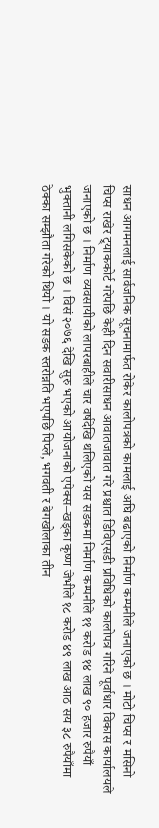साधन आगमनलाई सार्वजनिक सूचनामार्फत रोकेर कालोपत्रको कामलाई अघि बढाएको निर्माण कम्पनीले जनाएको छ । मोटो चिप्स र मसिनो चिप्स राखेर ट्र्याककोर्ट गरेपछि केही दिन सवारीसाधन आवातजावात गरे प्रश्चात डिविएसडी प्रविधिको कालोपत्र गरिने पूर्वाधार विकास कार्यालयले जनाएको छ । निर्माण व्यवसायीको लापरबाहीले चार वर्षदेखि थलिएको यस सडकमा निर्माण कम्पनीले ११ करोड १४ लाख ९० हजार रुपैयाँ भुक्तानी लगिसकेको छ । विसं २०७६ देखि सुरु भएको आयोजनाको एपेक्स–खड्का कृष्ण जेभीले १८ करोड ४९ लाख आठ सय ३८ रुपैयाँमा ठेक्का सम्झौता गरेको थियो । यो सडक स्तरोन्नति भएपछि पिप्ले, भगवती र बेगखोलाका तीन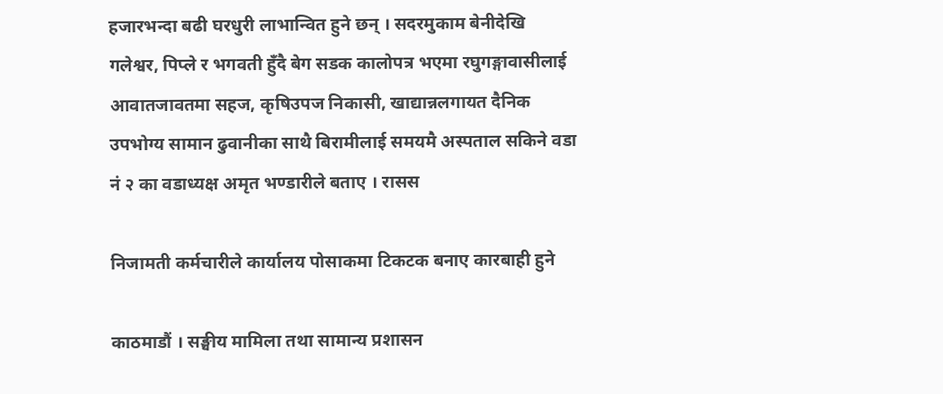हजारभन्दा बढी घरधुरी लाभान्वित हुने छन् । सदरमुकाम बेनीदेखि गलेश्वर, पिप्ले र भगवती हुँदै बेग सडक कालोपत्र भएमा रघुगङ्गावासीलाई आवातजावतमा सहज, कृषिउपज निकासी, खाद्यान्नलगायत दैनिक उपभोग्य सामान ढुवानीका साथै बिरामीलाई समयमै अस्पताल सकिने वडा नं २ का वडाध्यक्ष अमृत भण्डारीले बताए । रासस

निजामती कर्मचारीले कार्यालय पोसाकमा टिकटक बनाए कारबाही हुने

काठमाडौं । सङ्घीय मामिला तथा सामान्य प्रशासन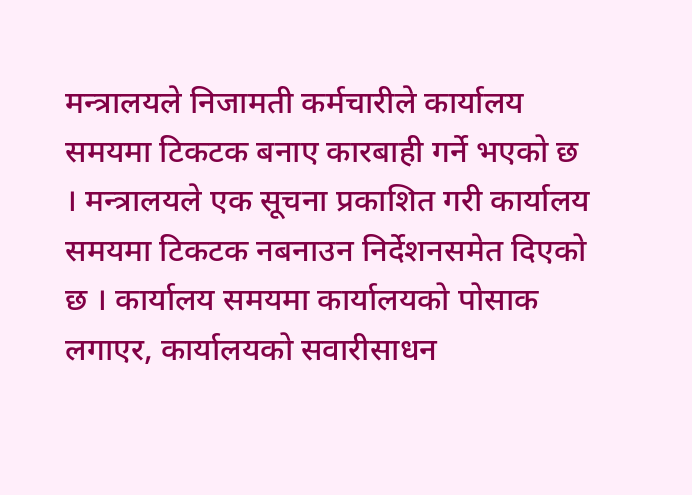मन्त्रालयले निजामती कर्मचारीले कार्यालय समयमा टिकटक बनाए कारबाही गर्ने भएको छ । मन्त्रालयले एक सूचना प्रकाशित गरी कार्यालय समयमा टिकटक नबनाउन निर्देशनसमेत दिएको छ । कार्यालय समयमा कार्यालयको पोसाक लगाएर, कार्यालयको सवारीसाधन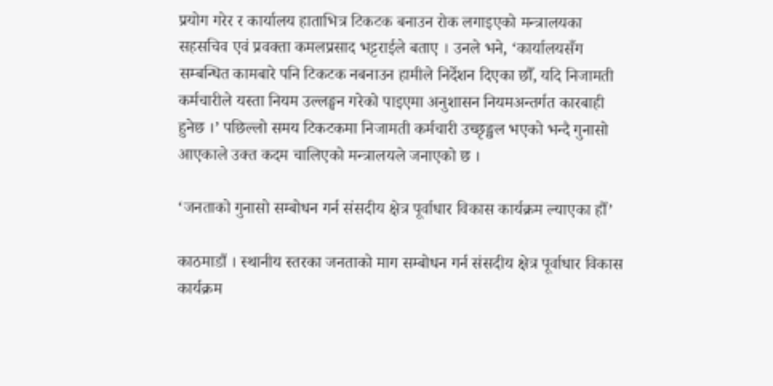प्रयोग गरेर र कार्यालय हाताभित्र टिकटक बनाउन रोक लगाइएको मन्त्रालयका सहसचिव एवं प्रवक्ता कमलप्रसाद भट्टराईले बताए । उनले भने, ‘कार्यालयसँग सम्बन्धित कामबारे पनि टिकटक नबनाउन हामीले निर्देशन दिएका छौँ, यदि निजामती कर्मचारीले यस्ता नियम उल्लङ्घन गरेको पाइएमा अनुशासन नियमअन्तर्गत कारबाही हुनेछ ।’ पछिल्लो समय टिकटकमा निजामती कर्मचारी उच्छृङ्खल भएको भन्दै गुनासो आएकाले उक्त कदम चालिएको मन्त्रालयले जनाएको छ ।

‘जनताको गुनासो सम्बोधन गर्न संसदीय क्षेत्र पूर्वाधार विकास कार्यक्रम ल्याएका हौँ’

काठमाडौं । स्थानीय स्तरका जनताको माग सम्बोधन गर्न संसदीय क्षेत्र पूर्वाधार विकास कार्यक्रम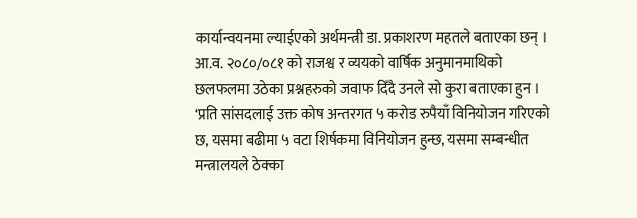कार्यान्वयनमा ल्याईएको अर्थमन्त्री डा. प्रकाशरण महतले बताएका छन् । आ.व. २०८०/०८१ को राजश्व र व्ययको वार्षिक अनुमानमाथिको छलफलमा उठेका प्रश्नहरुको जवाफ दिँदै उनले सो कुरा बताएका हुन । ‘प्रति सांसदलाई उक्त कोष अन्तरगत ५ करोड रुपैयाँ विनियोजन गरिएको छ, यसमा बढीमा ५ वटा शिर्षकमा विनियोजन हुन्छ, यसमा सम्बन्धीत मन्त्रालयले ठेक्का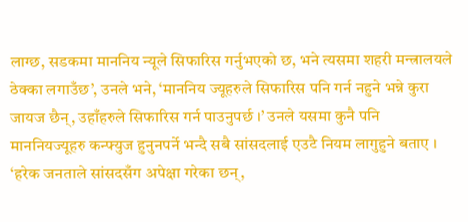लाग्छ, सडकमा माननिय न्यूले सिफारिस गर्नुभएको छ, भने त्यसमा शहरी मन्त्रालयले ठेक्का लगाउँछ’, उनले भने, ‘माननिय ज्यूहरुले सिफारिस पनि गर्न नहुने भन्ने कुरा जायज छैन्, उहाँहरुले सिफारिस गर्न पाउनुपर्छ ।’ उनले यसमा कुनै पनि माननियज्यूहरु कन्फ्युज हुनुनपर्ने भन्दै सबै सांसदलाई एउटै नियम लागुहुने बताए । ‘हरेक जनताले सांसदसँग अपेक्षा गरेका छन्,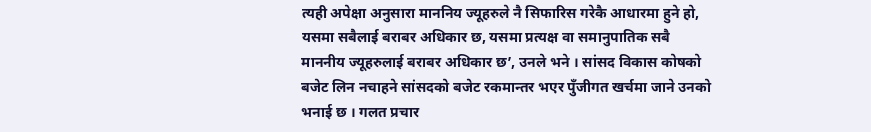त्यही अपेक्षा अनुसारा माननिय ज्यूहरुले नै सिफारिस गरेकै आधारमा हुने हो, यसमा सबैलाई बराबर अधिकार छ, यसमा प्रत्यक्ष वा समानुपातिक सबै माननीय ज्यूहरुलाई बराबर अधिकार छ’, उनले भने । सांसद विकास कोषको बजेट लिन नचाहने सांसदको बजेट रकमान्तर भएर पुँजीगत खर्चमा जाने उनको भनाई छ । गलत प्रचार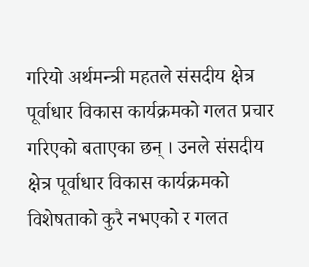गरियो अर्थमन्त्री महतले संसदीय क्षेत्र पूर्वाधार विकास कार्यक्रमको गलत प्रचार गरिएको बताएका छन् । उनले संसदीय क्षेत्र पूर्वाधार विकास कार्यक्रमको विशेषताको कुरै नभएको र गलत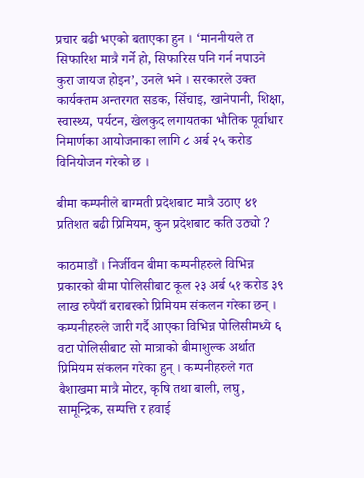प्रचार बढी भएको बताएका हुन । ‘माननीयले त सिफारिश मात्रै गर्ने हो, सिफारिस पनि गर्न नपाउने कुरा जायज होइन’, उनले भने । सरकारले उक्त कार्यक्तम अन्तरगत सडक, सिँचाइ, खानेपानी, शिक्षा, स्वास्थ्य, पर्यटन, खेलकुद लगायतका भौतिक पूर्वाधार निमार्णका आयोजनाका लागि ८ अर्ब २५ करोड विनियोजन गरेको छ ।

बीमा कम्पनीले बाग्मती प्रदेशबाट मात्रै उठाए ४१ प्रतिशत बढी प्रिमियम, कुन प्रदेशबाट कति उठ्यो ?

काठमाडौं । निर्जीवन बीमा कम्पनीहरुले विभिन्न प्रकारको बीमा पोलिसीबाट कूल २३ अर्ब ५१ करोड ३९ लाख रुपैयाँ बराबरको प्रिमियम संकलन गरेका छन् । कम्पनीहरुले जारी गर्दै आएका विभिन्न पोलिसीमध्ये ६ वटा पोलिसीबाट सो मात्राको बीमाशुल्क अर्थात प्रिमियम संकलन गरेका हुन् । कम्पनीहरुले गत बैशाखमा मात्रै मोटर, कृषि तथा बाली, लघु, सामून्द्रिक, सम्पत्ति र हवाई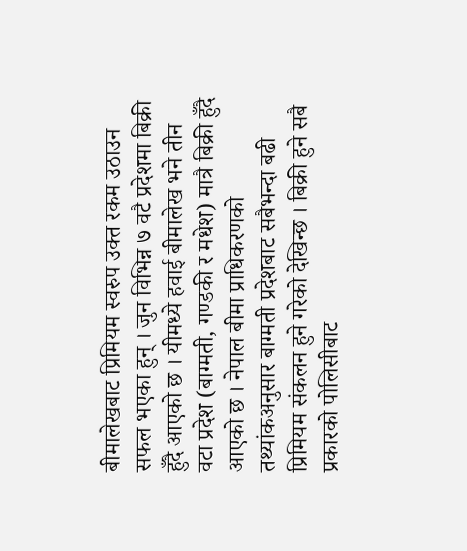बीमालेखबाट प्रिमियम स्वरुप उक्त रकम उठाउन सफल भएका हुन् । जुन विभिन्न ७ वटै प्रदेशमा बिक्री हुँदै आएको छ । यीमध्ये हवाई बीमालेख भने तीन वटा प्रदेश (बाग्मती, गण्डकी र मधेश) मात्रै बिक्री हुँदै आएको छ । नेपाल बीमा प्राधिकरणको तथ्यांकअनुसार बाग्मती प्रदेशबाट सबैभन्दा बढी प्रिमियम संकलन हुने गरेको देखिन्छ । बिक्री हुने सबै प्रकारको पोलिसीबाट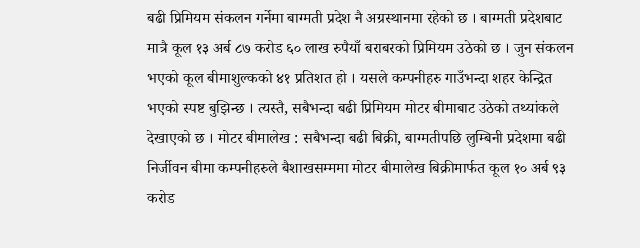बढी प्रिमियम संकलन गर्नेमा बाग्मती प्रदेश नै अग्रस्थानमा रहेको छ । बाग्मती प्रदेशबाट मात्रै कूल १३ अर्ब ८७ करोड ६० लाख रुपैयाँ बराबरको प्रिमियम उठेको छ । जुन संकलन भएको कूल बीमाशुल्कको ४१ प्रतिशत हो । यसले कम्पनीहरु गाउँभन्दा शहर केन्द्रित भएको स्पष्ट बुझिन्छ । त्यस्तै, सबैभन्दा बढी प्रिमियम मोटर बीमाबाट उठेको तथ्यांकले देखाएको छ । मोटर बीमालेख : सबैभन्दा बढी बिक्री, बाग्मतीपछि लुम्बिनी प्रदेशमा बढी निर्जीवन बीमा कम्पनीहरुले बैशाखसम्ममा मोटर बीमालेख बिक्रीमार्फत कूल १० अर्ब ९३ करोड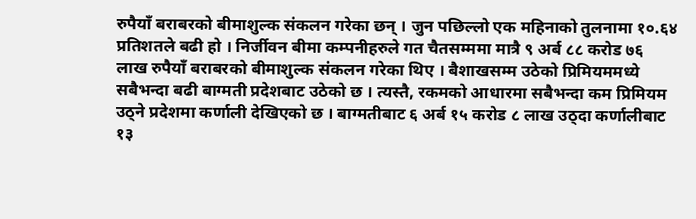रुपैयाँ बराबरको बीमाशुल्क संकलन गरेका छन् । जुन पछिल्लो एक महिनाको तुलनामा १०.६४ प्रतिशतले बढी हो । निर्जीवन बीमा कम्पनीहरुले गत चैतसम्ममा मात्रै ९ अर्ब ८८ करोड ७६ लाख रुपैयाँ बराबरको बीमाशुल्क संकलन गरेका थिए । बैशाखसम्म उठेको प्रिमियममध्ये सबैभन्दा बढी बाग्मती प्रदेशबाट उठेको छ । त्यस्तै, रकमको आधारमा सबैभन्दा कम प्रिमियम उठ्ने प्रदेशमा कर्णाली देखिएको छ । बाग्मतीबाट ६ अर्ब १५ करोड ८ लाख उठ्दा कर्णालीबाट १३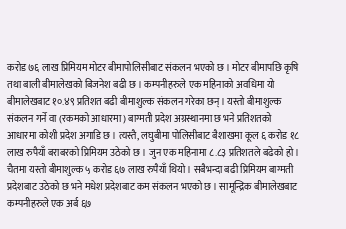करोड ७६ लाख प्रिमियम मोटर बीमापोलिसीबाट संकलन भएको छ । मोटर बीमापछि कृषि तथा बाली बीमालेखको बिजनेश बढी छ । कम्पनीहरुले एक महिनाको अवधिमा यो बीमालेखबाट १०.४९ प्रतिशत बढी बीमाशुल्क संकलन गरेका छन् । यस्तो बीमाशुल्क संकलन गर्ने वा (रकमको आधारमा) बाग्मती प्रदेश अग्रस्थानमा छ भने प्रतिशतको आधारमा कोशी प्रदेश अगाडि छ । त्यस्तै, लघुबीमा पोलिसीबाट बैशाखमा कूल ६ करोड १८ लाख रुपैयाँ बराबरको प्रिमियम उठेको छ । जुन एक महिनामा ८.८३ प्रतिशतले बढेको हो । चैतमा यस्तो बीमाशुल्क ५ करोड ६७ लाख रुपैयाँ थियो । सबैभन्दा बढी प्रिमियम बाग्मती प्रदेशबाट उठेको छ भने मधेश प्रदेशबाट कम संकलन भएको छ । सामून्द्रिक बीमालेखबाट कम्पनीहरुले एक अर्ब ६७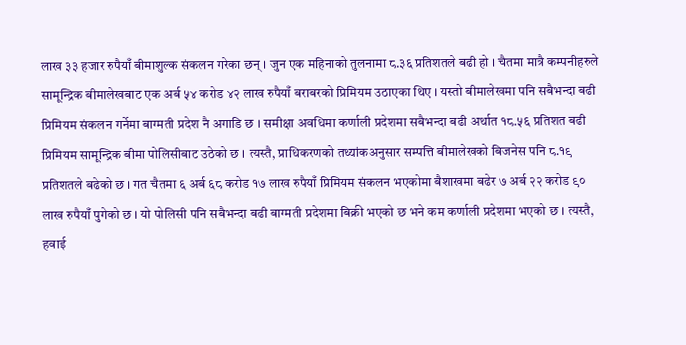लाख ३३ हजार रुपैयाँ बीमाशुल्क संकलन गरेका छन् । जुन एक महिनाको तुलनामा ८.३६ प्रतिशतले बढी हो । चैतमा मात्रै कम्पनीहरुले सामून्द्रिक बीमालेखबाट एक अर्ब ५४ करोड ४२ लाख रुपैयाँ बराबरको प्रिमियम उठाएका थिए । यस्तो बीमालेखमा पनि सबैभन्दा बढी प्रिमियम संकलन गर्नेमा बाग्मती प्रदेश नै अगाडि छ । समीक्षा अवधिमा कर्णाली प्रदेशमा सबैभन्दा बढी अर्थात १८.५६ प्रतिशत बढी प्रिमियम सामून्द्रिक बीमा पोलिसीबाट उठेको छ । त्यस्तै, प्राधिकरणको तथ्यांकअनुसार सम्पत्ति बीमालेखको बिजनेस पनि ८.१९ प्रतिशतले बढेको छ । गत चैतमा ६ अर्ब ६८ करोड १७ लाख रुपैयाँ प्रिमियम संकलन भएकोमा बैशाखमा बढेर ७ अर्ब २२ करोड ९० लाख रुपैयाँ पुगेको छ । यो पोलिसी पनि सबैभन्दा बढी बाग्मती प्रदेशमा बिक्री भएको छ भने कम कर्णाली प्रदेशमा भएको छ । त्यस्तै, हवाई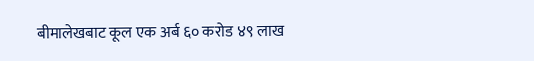बीमालेखबाट कूल एक अर्ब ६० करोड ४९ लाख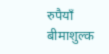रुपैयाँ बीमाशुल्क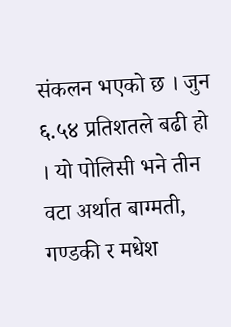संकलन भएको छ । जुन ६.५४ प्रतिशतले बढी हो । यो पोलिसी भने तीन वटा अर्थात बाग्मती, गण्डकी र मधेश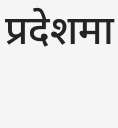प्रदेशमा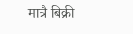मात्रै बिक्री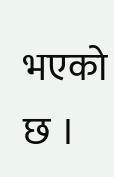भएको छ ।